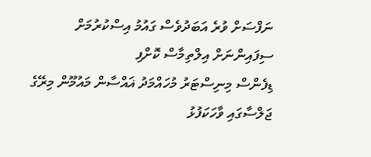ނަފްސަށް ވުރެ އަބަދުވެސް ގައުމު އިސްކުރުމަށް ސިފައިންނަށް އިލްތިމާސް ކޮށްފި
ޑިފެންސް މިނިސްޓަރު މުހައްމަދު ޣައްސާން މައުމޫން މިރޭގެ ޖަލްސާގައި ވާހަކަފުޅު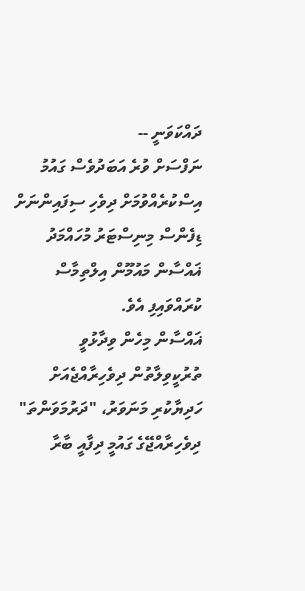ދައްކަވަނީ --
ނަފްސަށް ވުރެ އަބަދުވެސް ގައުމު އިސްކުރެއްވުމަށް ދިވެހި ސިފައިންނަށް ޑިފެންސް މިނިސްޓަރު މުހައްމަދު ޣައްސާން މައުމޫން އިލްތިމާސް ކުރައްވައިފި އެވެ.
ޣައްސާން މިހެން ވިދާޅުވީ ތުރުކީވިލާތުން ދިވެހިރާއްޖެއަށް ހަދިޔާކުރި މަނަވަރު، "ދަރުމަވަންތަ" ދިވެހިރާއްޖޭގެ ގައުމީ ދިފާއީ ބާރާ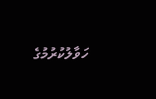ހަވާލުކުރުމުގެ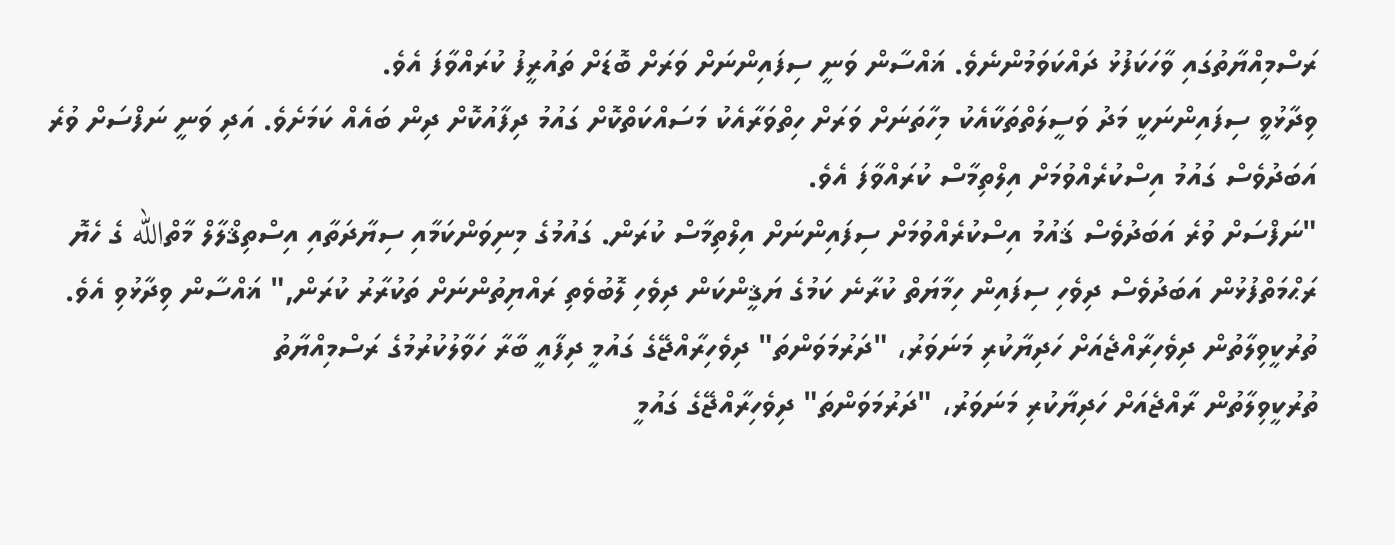ރަސްމިއްޔާތުގައި ވާހަކަފުޅު ދައްކަވަމުންނެވެ. ޣައްސާން ވަނީ ސިފައިންނަށް ވަރަށް ބޮޑަށް ތައުރީފު ކުރައްވާފަ އެވެ.
ވިދާޅުވީ ސިފައިންނަކީ މަދު ވަސީލަތްތަކާއެކު މިހާތަނަށް ވަރަށް ހިތްވަރާއެކު މަސައްކަތްކޮށް ގައުމު ދިފާއުކޮށް ދިން ބައެއް ކަމަށެވެ. އަދި ވަނީ ނަފްސަށް ވުރެ އަބަދުވެސް ގައުމު އިސްކުރެއްވުމަށް އިލްތިމާސް ކުރައްވާފަ އެވެ.
"ނަފްސަށް ވުރެ އަބަދުވެސް ޤައުމު އިސްކުރެއްވުމަށް ސިފައިންނަށް އިލްތިމާސް ކުރަން. ގައުމުގެ މިނިވަންކަމާއި ސިޔާދަތާއި އިސްތިޤްލާލް މާތްالله ގެ ހެޔޮ ރަޙްމަތްފުޅުން އަބަދުވެސް ދިވެހި ސިފައިން ހިމާޔަތް ކުރާނެ ކަމުގެ ޔަޤީންކަން ދިވެހި ލޮބުވެތި ރައްޔިތުންނަށް ތަކުރާރު ކުރަން," ޣައްސާން ވިދާޅުވި އެވެ.
ތުރުކީވިލާތުން ދިވެހިރާއްޖެއަށް ހަދިޔާކުރި މަނަވަރު، "ދަރުމަވަންތަ" ދިވެހިރާއްޖޭގެ ގައުމީ ދިފާއީ ބާރާ ހަވާލުކުރުމުގެ ރަސްމިއްޔާތު
ތުރުކީވިލާތުން ރާއްޖެއަށް ހަދިޔާކުރި މަނަވަރު، "ދަރުމަވަންތަ" ދިވެހިރާއްޖޭގެ ގައުމީ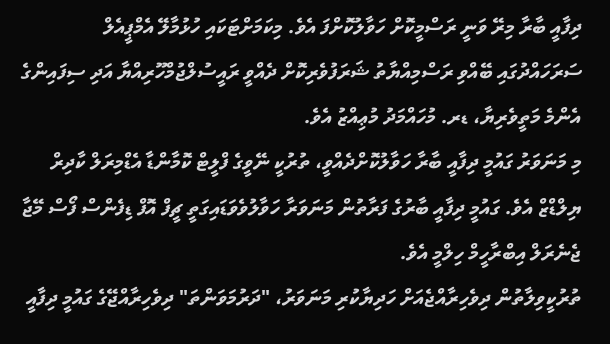ދިފާއީ ބާރާ މިރޭ ވަނީ ރަސްމީކޮށް ހަވާލުކޮށްފަ އެވެ. މިކަމަށްޓަކައި ހުޅުމާލޭ އެމްޕީއެލް ސަރަހައްދުގައި ބޭއްވި ރަސްމިއްޔާތު ޝަރަފުވެރިކޮށް ދެއްވީ ރައީސުލްޖުމްހޫރިއްޔާ އަދި ސިފައިންގެ އެންމެ މަތީވެރިޔާ، ޑރ. މުހައްމަދު މުޢިއްޒު އެވެ.
މި މަނަވަރު ގައުމީ ދިފާއީ ބާރާ ހަވާލުކޮށްދެއްވީ، ތުރުކީ ނޭވީގެ ފްލީޓް ކޮމާންޑާ އެޑްމިރަލް ކާދިރް ޔިލްޑްޒް އެވެ. ގައުމީ ދިފާއީ ބާރުގެ ފަރާތުން މަނަވަރާ ހަވާލުވެވަޑައިގަތީ ޗީފް އޮފް ޑިފެންސް ފޯސް މޭޖާ ޖެނެރަލް އިބްރާހީމް ހިލްމީ އެވެ.
ތުރުކީވިލާތުން ދިވެހިރާއްޖެއަށް ހަދިޔާކުރި މަނަވަރު، "ދަރުމަވަންތަ" ދިވެހިރާއްޖޭގެ ގައުމީ ދިފާއީ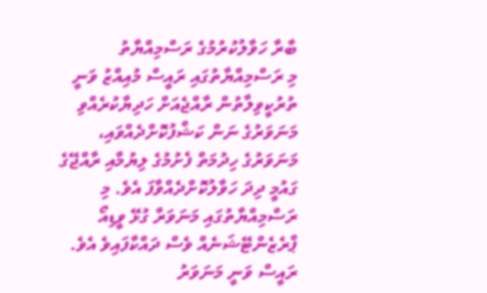ބާރާ ހަވާލުކުރުމުގެ ރަސްމިއްޔާތު
މި ރަސްމިއްޔާތުގައި ރައީސް މުއިއްޒު ވަނީ ތުރުކީވިލާތުން ރާއްޖެއަށް ހަދިޔާކުރެއްވި މަނަވަރުގެ ނަން ކަޝްފުކޮށްދެއްވައި، މަނަވަރުގެ ހިދުމަތް ފެށުމުގެ ލިޔުމާއި ރާއްޖޭގެ ގައުމީ ދިދަ ހަވާލުކޮށްދެއްވާފަ އެވެ. މި ރަސްމިއްޔާތުގައި މަނަވަރާ ގުޅޭ ވީޑިއޯ ޕްރެޒެންޓޭޝަނެއް ވެސް ދައްކާފައިވެ އެވެ. ރައީސް ވަނީ މަނަވަރު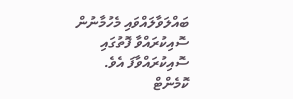ބައްލަވާލައްވައި މެހުމާނުން ސޮއިކުރައްވާ ފޮތުގައި ސޮއިކުރައްވާފަ އެވެ.
ކޮމެންޓް